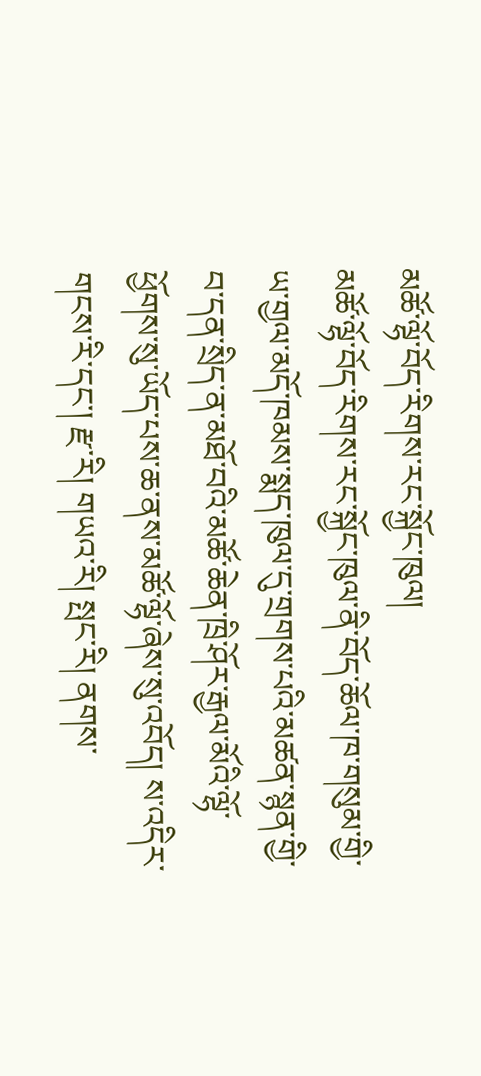མཚོ་ལྷོ་བོད་རིགས་རང་སྐྱོང་ཁུལ།
མཚོ་ལྷོ་བོད་རིགས་རང་སྐྱོང་ཁུལ་ནི་བོད་ཆོལ་ཁ་གསུམ་གྱི་ཡ་གྱལ་མདོ་ཁམས་སྨད་ཁུལ་དུ་གྲགས་པའི་མཚན་སྙན་གྱི་བ་དན་སྲིད་ན་མཐོ་བའི་མཚོ་ཆེན་ཁྲི་ཤོར་རྒྱལ་མོའི་ལྷོ་ཕྱོགས་སུ་ཡོད་པས་ཆ་ནས་མཚོ་ལྷོ་ཞེས་སུ་འབོད། ས་འདིར་གངས་རི་དང་། རྫ་རི། གཡའ་རི། སྤང་རི། ནགས་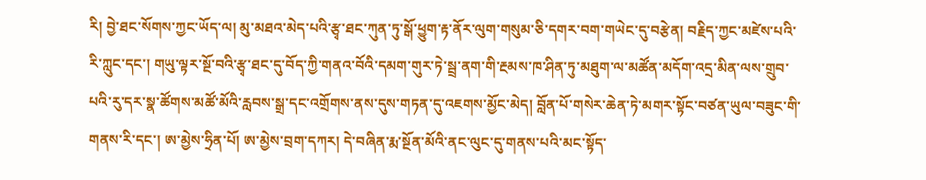རི། བྱེ་ཐང་སོགས་ཀྱང་ཡོད་ལ། མུ་མཐའ་མེད་པའི་རྩྭ་ཐང་ཀུན་ཏུ་སྒོ་ཕྱུག་རྟ་ནོར་ལུག་གསུམ་ཅི་དགར་བག་གཡེང་དུ་བརྩེན། བརྗིད་ཀྱང་མཛེས་པའི་རི་ཀླུང་དང་། གཡུ་ལྟར་སྔོ་བའི་རྩྭ་ཐང་དུ་བོད་ཀྱི་གནའ་བོའི་དམག་གུར་ཏེ་སྦྲ་ནག་གི་རྔམས་ཁ་ཤིན་ཏུ་མཐུག་ལ་མཚོན་མདོག་འདྲ་མིན་ལས་གྲུབ་པའི་རུ་དར་སྣ་ཚོགས་མཚོ་མོའི་རླབས་སྒྲ་དང་འགྲོགས་ནས་དུས་གཏན་དུ་འཇགས་མྱོང་མེད། བློན་པོ་གསེར་ཆེན་ཏེ་མགར་སྟོང་བཙན་ཡུལ་བཟུང་གི་གནས་རི་དང་། ཨ་མྱེས་ཧྲིན་པོ། ཨ་མྱེས་བྲག་དཀར། དེ་བཞིན་རྨ་སྔོན་མོའི་ནང་ལུང་དུ་གནས་པའི་མང་སྟོད་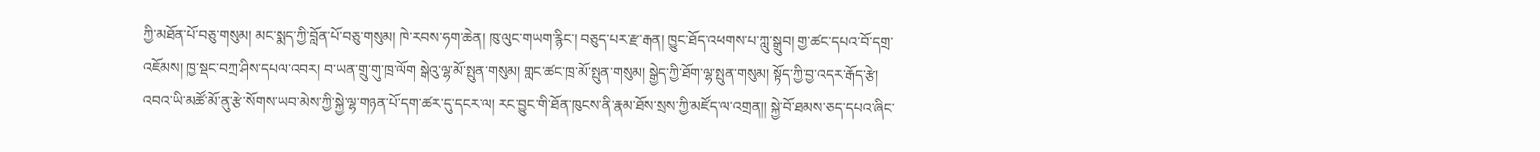ཀྱི་མཐོན་པོ་བཅུ་གསུམ། མང་སྨད་ཀྱི་བློན་པོ་བཅུ་གསུམ། ཁེ་རབས་ཧག་ཆེན། ཁུ་ལུང་གཡག་རྙིང་། བཅུད་པར་རྫ་རྒན། ཁྱུང་ཐོད་འཕགས་པ་ཀླུ་སྒྲུབ། གྱ་ཚང་དཔའ་བོ་དགྲ་འཇོམས། ཁྱ་སྡང་བཀྲ་ཤིས་དཔལ་འབར། བ་ཡན་གྲུ་གུ་ཁྲ་ལོག སྒེའུ་ལྷ་མོ་སྤུན་གསུམ། གླང་ཚང་ཁྲ་མོ་སྤུན་གསུམ། སྒྱེད་ཀྱི་ཐོག་ལྷ་སྤུན་གསུམ། སྟོད་ཀྱི་བྱ་འདར་རྒོད་རྩེ། འབའ་ཡི་མཚོ་མོ་ནུ་རྩེ་སོགས་ཡབ་མེས་ཀྱི་སྐྱེ་ལྷ་གཉན་པོ་དག་ཚར་དུ་དངར་ལ། རང་བྱུང་གི་ཐོན་ཁུངས་ནི་རྣམ་ཐོས་སྲས་ཀྱི་མཛོད་ལ་འགྲན།། སྐྱེ་བོ་ཐམས་ཅད་དཔའ་ཞིང་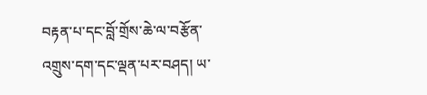བརྟན་པ་དང་བློ་གྲོས་ཆེ་ལ་བརྩོན་འགྲུས་དག་དང་ལྡན་པར་བཤད། ཡ་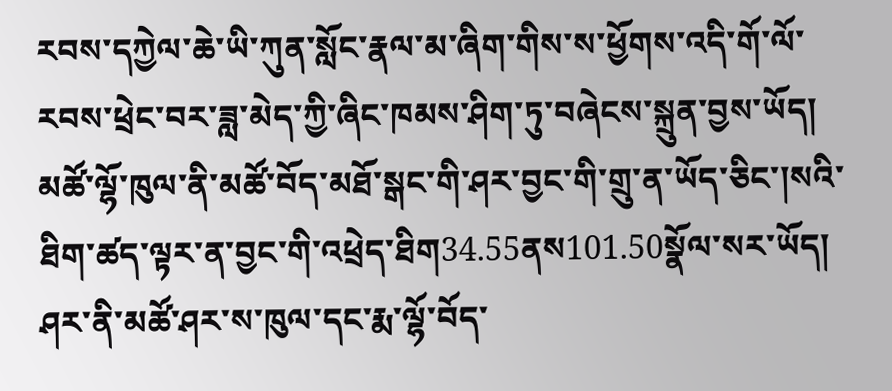རབས་དཀྱེལ་ཆེ་ཡི་ཀུན་སློང་རྣལ་མ་ཞིག་གིས་ས་ཕྱོགས་འདི་གོ་ལོ་རབས་ཕྲེང་བར་ཟླ་མེད་ཀྱི་ཞིང་ཁམས་ཤིག་ཏུ་བཞེངས་སྐྲུན་བྱས་ཡོད།
མཚོ་ལྷོ་ཁུལ་ནི་མཚོ་བོད་མཐོ་སྒང་གི་ཤར་བྱང་གི་གྲུ་ན་ཡོད་ཅིང་།སའི་ཐིག་ཚད་ལྟར་ན་བྱང་གི་འཕྲེད་ཐིག34.55ནས101.50སྣོལ་སར་ཡོད། ཤར་ནི་མཚོ་ཤར་ས་ཁུལ་དང་རྨ་ལྷོ་བོད་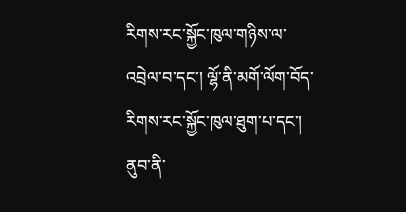རིགས་རང་སྐྱོང་ཁུལ་གཉིས་ལ་འབྲེལ་བ་དང་། ལྷོ་ནི་མགོ་ལོག་བོད་རིགས་རང་སྐྱོང་ཁུལ་ཐུག་པ་དང་། ནུབ་ནི་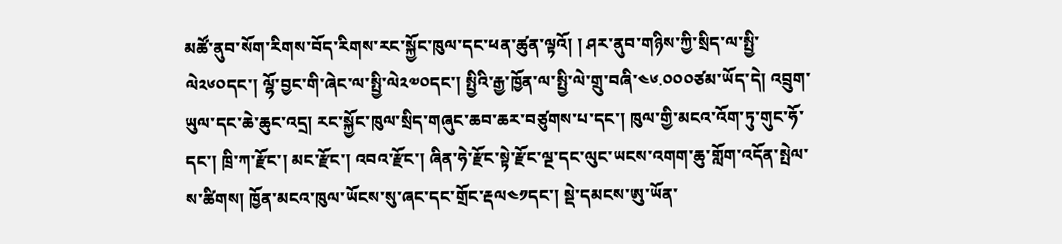མཚོ་ནུབ་སོག་རིགས་བོད་རིགས་རང་སྐྱོང་ཁུལ་དང་ཕན་ཚུན་ལྟའོ། ། ཤར་ནུབ་གཉིས་ཀྱི་སྲིད་ལ་སྤྱི་ལེ༢༦༠དང་། ལྷོ་བྱང་གི་ཞེང་ལ་སྤྱི་ལེ༢༧༠དང་། སྤྱིའི་རྒྱ་ཁྱོན་ལ་སྤྱི་ལེ་གྲུ་བཞི་༤༦.༠༠༠ཙམ་ཡོད་དེ། འབྲུག་ཡུལ་དང་ཆེ་ཆུང་འདྲ། རང་སྐྱོང་ཁུལ་སྲིད་གཞུང་ཆབ་ཆར་བཙུགས་པ་དང་། ཁུལ་གྱི་མངའ་འོག་ཏུ་གུང་ཧོ་དང་། ཁྲི་ཀ་རྫོང་། མང་རྫོང་། འབའ་རྫོང་། ཞིན་ཧེ་རྫོང་སྟེ་རྫོང་ལྔ་དང་ལུང་ཡངས་འགག་ཆུ་གློག་འདོན་སྤེལ་ས་ཚིགས། ཁྱོན་མངའ་ཁུལ་ཡོངས་སུ་ཞང་དང་གྲོང་རྡལ༤༡དང་། སྡེ་དམངས་ཨུ་ཡོན་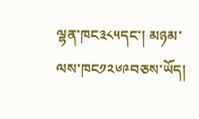ལྷན་ཁང༣༨༥དང་། མཉམ་ལས་ཁང༡༢༦༩བཅས་ཡོད།